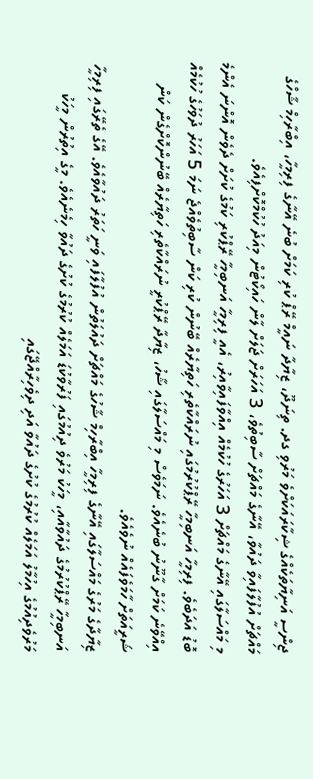ޖިންސީ އަނިޔާތަކެއްގެ ޝިކާރައަކަށްވެ މަރުވި ގދ. ތިނަދޫ، ޒިޔާދާ ނައީމް ރޭޕް ކުރި ކަމަށް ބުނެ އޭނާގެ ފިރިމީހާ، އިބްރާހިމް ޝާހްގެ މައްޗަށް އުފުލާފައިވާ ދައުވާ، އޭނާގެ މައްޗަށް ސާބިތުވެ، 3 އަހަރަށް ޖަލަށް ލާން ހައިކޯޓުން މިއަދު ހުކުމްކޮށްފިއެވެ.
މި މައްސަލާގައި އޭނާގެ މައްޗަށް 3 އަހަރުގެ ހުކުމެއް އިއްވާފައިވާއިރު، އެއީ ފިރިމީހާ އަނބިމީހާ ރޭޕްކުރި ކަމުގެ ކުށަށް ދެވެން އޮންނަ އެންމެ ބޮޑު އަދަބެވެ. ފިރިމީހާ އަނބިމީހާ ރޭޕްކުރުމުގައި ނުރައްކާތެރި ހަތިޔާރެއް ބޭނުން ކުރި ކަން ސާބިތުވެއްޖެ ނަމަ 5 އަހަރު ދުވަހުގެ ހުކުމެއް އިއްވޭނެ ކަމަށް ގާނޫނު ބުނެއެވެ. ނަމަވެސް މި މައްސަލާގައި ޝާހު، ޒިޔާދާ ރޭޕްކުރީ ނުރައްކާތެރި ހަތިޔާރެއް ބޭނުންކޮށްގެން ކަން ޝަރީއަތަށް ހާމަވެފައެއް ނުވެއެވެ.
ޒިޔާދާގެ މަރުގެ މައްސަލާގައި އޭނާގެ ފިރިމީހާ އިބްރާހިމް ޝާހުގެ މައްޗަށް ދައުލަތުން އުފުލާފައި ވަނީ ހަތަރު ދައުވާއެވެ. އޭގެ ތެރޭގައި ފިރިމީހާ އަނބިމީހާ ރޭޕްކުރުމުގެ ދައުވާއާއި، މީހަކު މަރުވެ ދިއުމުގައި ފަރުވާކުޑަ އަމަލެއް ކުރުމުގެ ކުށުގެ ދައުވާ ހިމެނެއެވެ. މީގެ އިތުރުން މީހަކު މަރުވެދިއުމުގެ އިހުމާލު އަމަލެއް ކުރުމުގެ ކުށުގެ ދައުވާ އަދި ދިވެހިރާއްޖޭގައި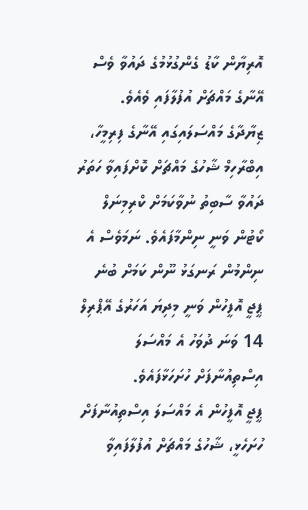އޮރިޔާން ކާޑު ގެންގުޅުމުގެ ދައުވާ ވެސް އޭނާގެ މައްޗަށް އުފުލާފައި ވެއެވެ.
ޒިޔާދާގެ މައްސަލައިގައި އޭނާގެ ފިރިމީހާ، އިބްރާހިމް ޝާހުގެ މައްޗަށް ކޮށްފައިވާ ހަތަރު ދައުވާ ސާބިތު ނުވާކަމަށް ކްރިމިނަލް ކޯޓުން ވަނީ ނިންމާފައެވެ. ނަމަވެސް އެ ނިންމުން ރަނގަޅު ނޫން ކަމަށް ބުނެ ޕީޖީ އޮފީހުން ވަނީ މިދިޔަ އަހަރުގެ އޭޕްރިލް 14 ވަނަ ދުވަހު އެ މައްސަލަ އިސްތިއުނާފަށް ހުށަހަޅާފައެވެ.
ޕީޖީ އޮފީހުން އެ މައްސަލަ އިސްތިއުނާފަށް ހުށަހެޅީ، ޝާހުގެ މައްޗަށް އުފުލާފައިވާ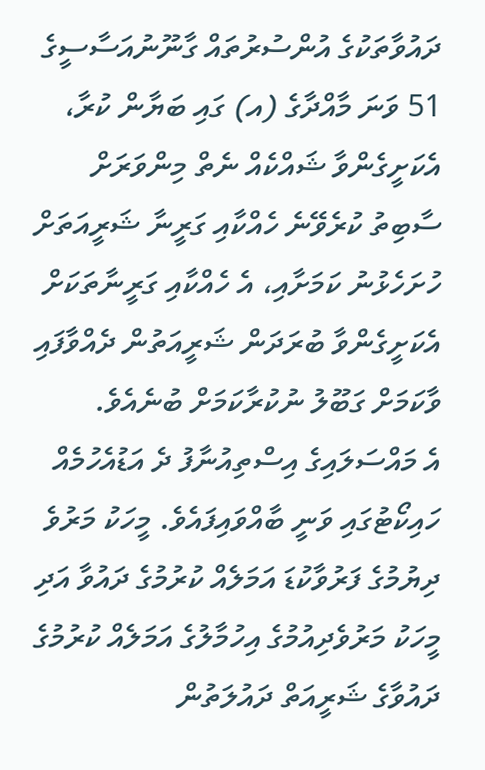ދައުވާތަކުގެ އުންސުރުތައް ގާނޫނުއަސާސީގެ 51 ވަނަ މާއްދާގެ (އ) ގައި ބަޔާން ކުރާ، އެކަށީގެންވާ ޝައްކެއް ނެތް މިންވަރަށް ސާބިތު ކުރެވޭނެ ހެއްކާއި ގަރީނާ ޝަރީއަތަށް ހުށަހެޅުނު ކަމަށާއި، އެ ހެއްކާއި ގަރީނާތަކަށް އެކަށީގެންވާ ބުރަދަން ޝަރީއަތުން ދެއްވާފައި ވާކަމަށް ގަބޫލު ނުކުރާކަމަށް ބުނެއެވެ.
އެ މައްސަލައިގެ އިސްތިއުނާފު ދެ އަޑުއެހުމެއް ހައިކޯޓުގައި ވަނީ ބާއްވައިފައެވެ. މީހަކު މަރުވެ ދިޔުމުގެ ފަރުވާކުޑަ އަމަލެއް ކުރުމުގެ ދައުވާ އަދި މީހަކު މަރުވެދިއުމުގެ އިހުމާލުގެ އަމަލެއް ކުރުމުގެ ދައުވާގެ ޝަރީއަތް ދައުލަތުން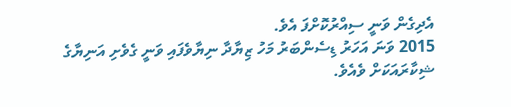އެދިގެން ވަނީ ސިއްރުކޮށްފަ އެވެ.
2015 ވަނަ އަހަރު ޑިސެންބަރު މަހު ޒިޔާދާ ނިޔާވެފައި ވަނީ ގެވެށި އަނިޔާގެ ޝިކާރައަކަށް ވެއެވެ.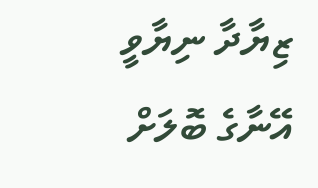ޒިޔާދާ ނިޔާވީ އޭނާގެ ބޮލަށް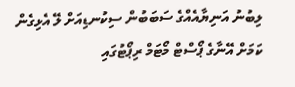ލިބުނު އަނިޔާއެއްގެ ސަބަބުން ސިކުނޑިއަށް ލޭ އެޅިގެން ކަމަށް އޭނާގެ ޕޯސްޓް މޯޓަމް ރިޕޯޓުގައި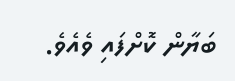ބަޔާން ކޮށްފައި ވެއެވެ.